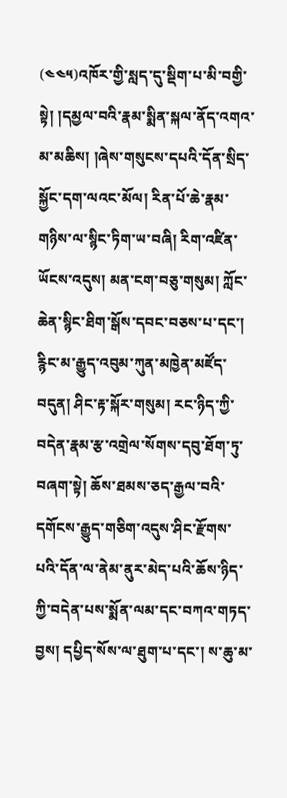(༤༤༥)འཁོར་གྱི་སླད་དུ་སྡིག་པ་མི་བགྱི་སྟེ། །དམྱལ་བའི་རྣམ་སྨིན་སྐལ་ནོད་འགའ་མ་མཆིས། །ཞེས་གསུངས་དཔའི་དོན་སྲིད་སྐྱོང་དག་ལའང་མོལ། རིན་པོ་ཆེ་རྣམ་གཉིས་ལ་སྙིང་ཏིག་ཡ་བཞི། རིག་འཛིན་ཡོངས་འདུས། མན་ངག་བཅུ་གསུམ། ཀློང་ཆེན་སྙིང་ཐིག་སྒོས་དབང་བཅས་པ་དང་། རྙིང་མ་རྒྱུད་འབུམ་ཀུན་མཁྱེན་མཛོད་བདུན། ཤིང་རྟ་སྐོར་གསུམ། རང་ཉིད་ཀྱི་བདེན་རྣམ་རྩ་འགྲེལ་སོགས་དབུ་ཐོག་ཏུ་བཞག་སྟེ། ཆོས་ཐམས་ཅད་རྒྱལ་བའི་དགོངས་རྒྱུད་གཅིག་འདུས་ཤིང་རྫོགས་པའི་དོན་ལ་ནེམ་ནུར་མེད་པའི་ཆོས་ཉིད་ཀྱི་བདེན་པས་སྨོན་ལམ་དང་བཀའ་གཏད་བྱས། དཔྱིད་སོས་ལ་ཐུག་པ་དང་། ས་ཆུ་མ་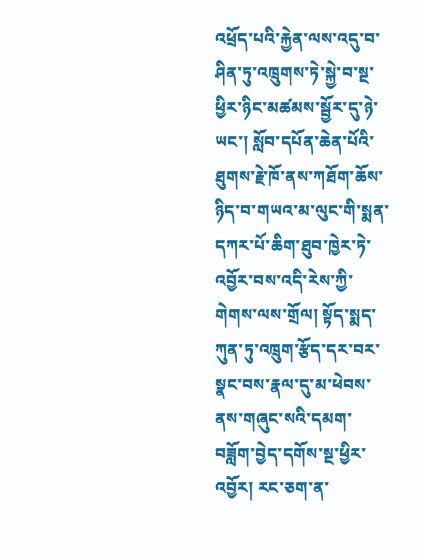འཕྲོད་པའི་རྐྱེན་ལས་འདུ་བ་ཤིན་ཏུ་འཁྲུགས་ཏེ་སྐྱེ་བ་སྔ་ཕྱིར་ཉིང་མཚམས་སྦྱོར་དུ་ཉེ་ཡང་། སློབ་དཔོན་ཆེན་པོའི་ཐུགས་རྗེ་ཁོ་ནས་ཀཐོག་ཆོས་ཉིད་བ་གཡའ་མ་ལུང་གི་སྨན་དཀར་པོ་ཆིག་ཐུབ་ཁྱེར་ཏེ་འབྱོར་བས་འདི་རེས་ཀྱི་གེགས་ལས་གྲོལ། སྟོད་སྨད་ཀུན་ཏུ་འཁྲུག་རྩོད་དར་བར་སྣང་བས་རྣལ་དུ་མ་ཕེབས་ནས་གཞུང་སའི་དམག་བཟློག་བྱེད་དགོས་སྔ་ཕྱིར་འབྱོར། རང་ཅག་ན་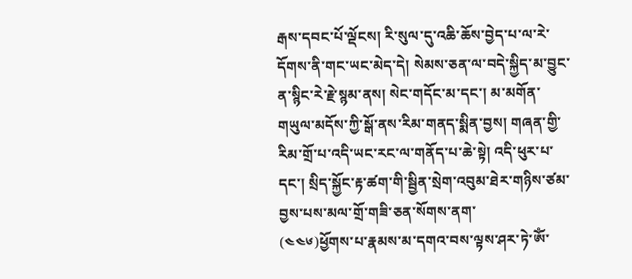རྒས་དབང་པོ་ལྡོངས། རི་སུལ་དུ་འཆི་ཆོས་བྱེད་པ་ལ་རེ་དོགས་ནི་གང་ཡང་མེད་དེ། སེམས་ཅན་ལ་བདེ་སྐྱིད་མ་བྱུང་ན་སྙིང་རེ་རྗེ་སྙམ་ནས། སེང་གདོང་མ་དང་། མ་མགོན་གཡུལ་མདོས་ཀྱི་སྒོ་ནས་རིམ་གནད་སྨིན་བྱས། གཞན་གྱི་རིམ་གྲོ་པ་འདི་ཡང་རང་ལ་གནོད་པ་ཆེ་སྟེ། འདི་ཕུར་པ་དང་། སྲིད་སྐྱོང་རྟ་ཚག་གི་སྦྱིན་སྲེག་འབུམ་ཐེར་གཉིས་ཙམ་བྱས་པས་མལ་གྲོ་གཟི་ཅན་སོགས་ནག་
(༤༤༦)ཕྱོགས་པ་རྣམས་མ་དགའ་བས་ལྟས་ཤར་ཏེ་ཨོཾ་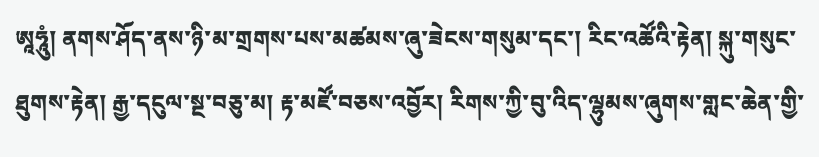ཨཱཧཱུཾ། ནགས་ཤོད་ནས་ཉི་མ་གྲགས་པས་མཚམས་ཞུ་ཟེངས་གསུམ་དང་། རིང་འཚོའི་རྟེན། སྐུ་གསུང་ཐུགས་རྟེན། རྒྱ་དངུལ་སྔ་བཅུ་མ། རྟ་མཛོ་བཅས་འབྱོར། རིགས་ཀྱི་བུ་འིད་ལྷུམས་ཞུགས་གླང་ཆེན་གྱི་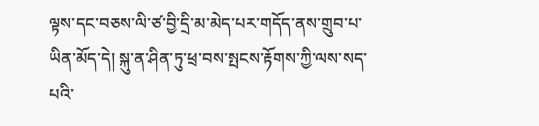ལྟས་དང་བཅས་ལི་ཙ་བྱི་དྲི་མ་མེད་པར་གདོད་ནས་གྲུབ་པ་ཡིན་མོད་དེ། སྐུ་ན་ཤིན་ཏུ་ཕྲ་བས་སྤངས་རྟོགས་ཀྱི་ལས་སད་པའི་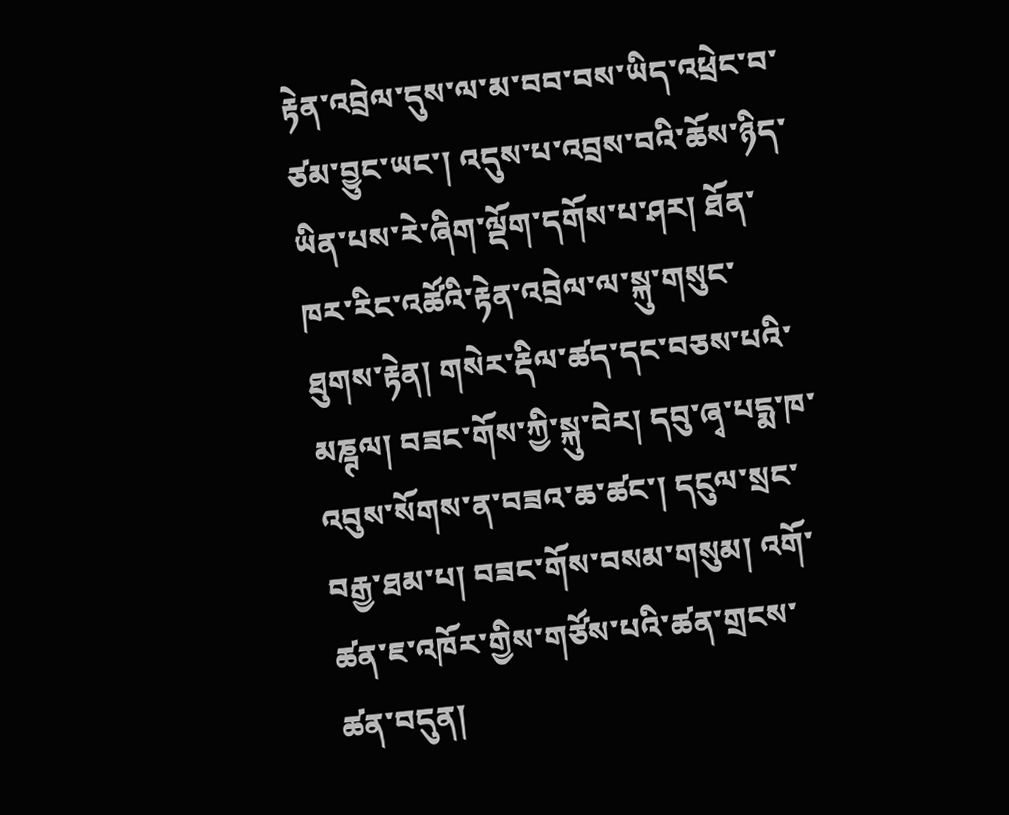རྟེན་འབྲེལ་དུས་ལ་མ་བབ་བས་ཡིད་འཕྲེང་བ་ཙམ་བྱུང་ཡང་། འདུས་པ་འབྲས་བའི་ཆོས་ཉིད་ཡིན་པས་རེ་ཞིག་ལྡོག་དགོས་པ་ཤར། ཐོན་ཁར་རིང་འཚོའི་རྟེན་འབྲེལ་ལ་སྐུ་གསུང་ཐུགས་རྟེན། གསེར་རྡིལ་ཚད་དང་བཅས་པའི་མཎྚལ། བཟང་གོས་ཀྱི་སྐུ་བེར། དབུ་ཞྭ་པདྨ་ཁ་འབུས་སོགས་ན་བཟའ་ཆ་ཚང་། དངུལ་སྲང་བརྒྱ་ཐམ་པ། བཟང་གོས་བསམ་གསུམ། འགོ་ཚན་ཇ་འཁོར་གྱིས་གཙོས་པའི་ཚན་གྲངས་ཚན་བདུན།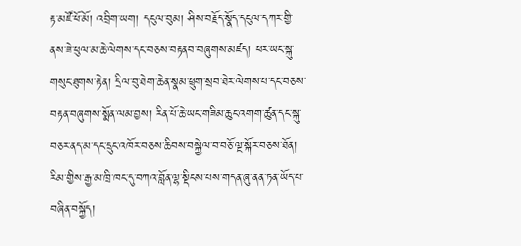རྟ་མཛོ་ཕོ་མོ། འབྲིག་ཡག། དངུལ་བུམ། ཤིས་བརྗོད་སྣོད་དངུལ་དཀར་གྱི་ནས་ཟེ་ཕུལ་མ་ཆེ་ལེགས་དང་བཅས་བརྟནབ་བཞུགས་མཛད། ཕར་ཡང་སྐུ་གསུང་ཐུགས་རྟེན། དྲིལ་བུ་ཐེག་ཆེན་སྣམ་ཕྲུག་སྲབ་ཐེར་ལེགས་པ་དང་བཅས་བརྟན་བཞུགས་སྨོན་ལམ་བྱས། རིན་པོ་ཆེ་ཡང་གཟིམ་ཆུང་འགག་ཚུན་དང་སྐུ་བཅར་ནད་མ་དང་དྲུང་འཁོར་བཅས་ཆིབས་བསྐྱེལ་བ་བཅོ་ལྔ་སྐོར་བཅས་ཐོན། རིམ་གྱིས་རྒྱ་མ་ཁྲི་ཁང་དུ་བཀའ་བློན་ལྷ་སྡིངས་པས་གདན་ཞུ་ནན་ཏན་ཡོད་པ་བཞིན་བསྐྱོད།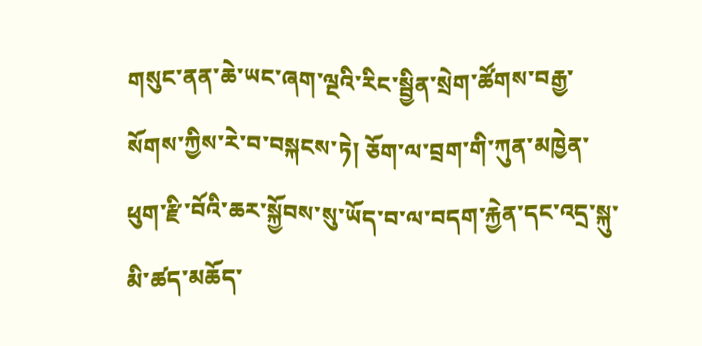གསུང་ནན་ཆེ་ཡང་ཞག་ལྔའི་རིང་སྦྱིན་སྲེག་ཚོགས་བརྒྱ་སོགས་ཀྱིས་རེ་བ་བསྐངས་ཏེ། ཅོག་ལ་བྲག་གི་ཀུན་མཁྱེན་ཕུག་རྫི་བོའི་ཆར་སྐྱོབས་སུ་ཡོད་བ་ལ་བདག་རྐྱེན་དང་འདྲ་སྐུ་མི་ཚད་མཆོད་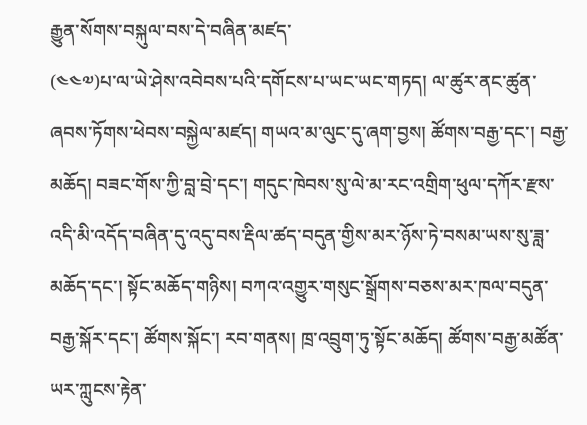རྒྱུན་སོགས་བསྐུལ་བས་དེ་བཞིན་མཛད་
(༤༤༧)པ་ལ་ཡེ་ཤེས་འབེབས་པའི་དགོངས་པ་ཡང་ཡང་གཏད། ལ་ཚུར་ནང་ཚུན་ཞབས་ཏོགས་ཕེབས་བསྐྱེལ་མཛད། གཡའ་མ་ལུང་དུ་ཞག་བྱས། ཚོགས་བརྒྱ་དང་། བརྒྱ་མཆོད། བཟང་གོས་ཀྱི་བླ་བྲེ་དང་། གདུང་ཁེབས་སུ་ལེ་མ་རང་འགྲིག་ཕུལ་དཀོར་རྫས་འདི་མི་འདོད་བཞིན་དུ་འདུ་བས་རྡིལ་ཚད་བདུན་གྱིས་མར་ཉོས་ཏེ་བསམ་ཡས་སུ་ཟླ་མཆོད་དང་། སྟོང་མཆོད་གཉིས། བཀའ་འགྱུར་གསུང་སྒྲོགས་བཅས་མར་ཁལ་བདུན་བརྒྱ་སྐོར་དང་། ཚོགས་སྐོང་། རབ་གནས། ཁྲ་འབྲུག་ཏུ་སྟོང་མཆོད། ཚོགས་བརྒྱ་མཚོན་ཡར་ཀླུངས་རྟེན་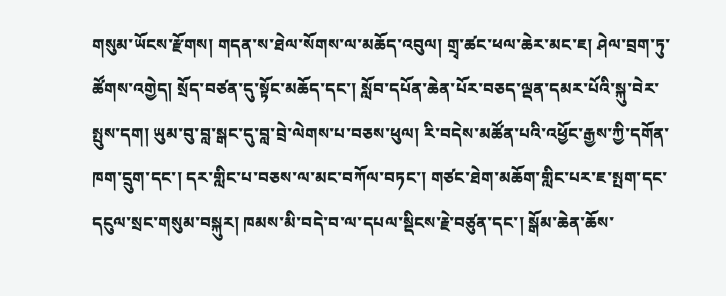གསུམ་ཡོངས་རྫོགས། གདན་ས་ཐེལ་སོགས་ལ་མཆོད་འབུལ། གྲྭ་ཚང་ཕལ་ཆེར་མང་ཇ། ཤེལ་བྲག་ཏུ་ཚོགས་འགྱེད། སྲོད་བཙན་དུ་སྟོང་མཆོད་དང་། སློབ་དཔོན་ཆེན་པོར་བཅད་ལྡན་དམར་པོའི་སྐུ་བེར་སྤུས་དག། ཡུམ་བུ་བླ་སྒང་དུ་བླ་བྲེ་ལེགས་པ་བཅས་ཕུལ། རི་བདེས་མཚོན་པའི་འཕྱོང་རྒྱས་ཀྱི་དགོན་ཁག་དྲུག་དང་། དར་གླིང་པ་བཅས་ལ་མང་བཀོལ་བཏང་། གཙང་ཐེག་མཆོག་གླིང་པར་ཇ་སྤག་དང་དངུལ་སྲང་གསུམ་བསྐུར། ཁམས་མི་བདེ་བ་ལ་དཔལ་སྡིངས་རྗེ་བཙུན་དང་། སྒོམ་ཆེན་ཆོས་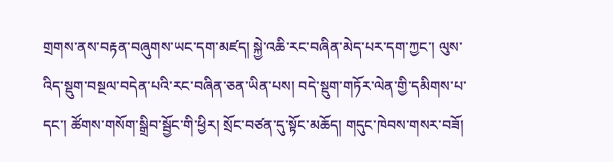གྲགས་ནས་བརྟན་བཞུགས་ཡང་དག་མཛད། སྐྱེ་འཆི་རང་བཞིན་མེད་པར་དག་ཀྱང་། ལུས་འིད་སྡུག་བསྔལ་བདེན་པའི་རང་བཞིན་ཅན་ཡིན་པས། བདེ་སྡུག་གཏོར་ལེན་གྱི་དམིགས་པ་དང་། ཚོགས་གསོག་སྒྲིབ་སྦྱོང་གི་ཕྱིར། སྲོང་བཙན་དུ་སྟོང་མཆོད། གདུང་ཁེབས་གསར་བཟོ།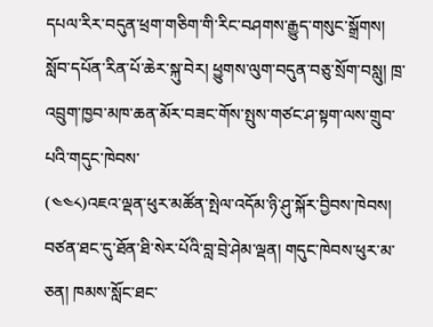དཔལ་རིར་བདུན་ཕྲག་གཅིག་གི་རིང་བཤགས་རྒྱུད་གསུང་སྒྲོགས། སློབ་དཔོན་རིན་པོ་ཆེར་སྐུ་བེར། ཕྱུགས་ལུག་བདུན་བཅུ་སྲོག་བསླུ། ཁྲ་འབྲུག་ཁྱབ་མཁ་ཆན་མོར་བཟང་གོས་སྤུས་གཙང་ཤ་སྟག་ལས་གྲུབ་པའི་གདུང་ཁེབས་
(༤༤༨)འཇའ་ལྡན་ཕུར་མཚོན་སྤེལ་འདོམ་ཉི་ཤུ་སྐོར་བྱིབས་ཁེབས། བཙན་ཐང་དུ་ཐོན་ཐི་སེར་པོའི་བླ་བྲེ་ཤེམ་ལྡན། གདུང་ཁེབས་ཕུར་མ་ཅན། ཁམས་སློང་ཐང་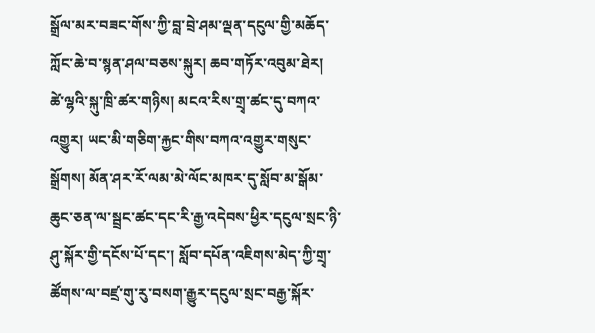སྒྲོལ་མར་བཟང་གོས་ཀྱི་བླ་བྲེ་ཤམ་ལྡན་དངུལ་གྱི་མཆོད་ཀློང་ཆེ་བ་སྙན་ཤལ་བཅས་སྐུར། ཆབ་གཏོར་འབུམ་ཐེར། ཚེ་ལྷའི་སྐུ་ཁྲི་ཚར་གཉིས། མངའ་རིས་གྲྭ་ཚང་དུ་བཀའ་འགྱུར། ཡང་མི་གཅིག་རྐྱང་གིས་བཀའ་འགྱུར་གསུང་སྒྲོགས། མོན་ཤར་རོ་ལམ་མེ་ལོང་མཁར་དུ་སློབ་མ་སྒོམ་ཆུང་ཅན་ལ་སྦྲང་ཚང་དང་རི་རྒྱ་འདེབས་ཕྱིར་དངུལ་སྲང་ཉི་ཤུ་སྐོར་གྱི་དངོས་པོ་དང་། སློབ་དཔོན་འཇིགས་མེད་ཀྱི་གྲྭ་ཚོགས་ལ་བཛྲ་གུ་རུ་བསག་རྒྱུར་དངུལ་སྲང་བརྒྱ་སྐོར་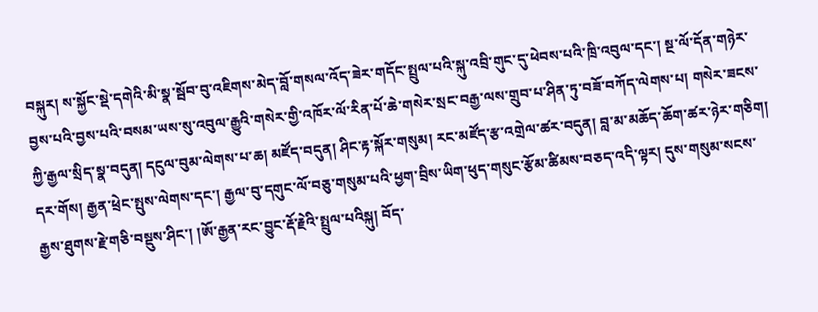བསྐུར། ས་སྐྱོང་སྡེ་དགེའི་མི་སྣ་སྦོབ་བུ་འཇིགས་མེད་བློ་གསལ་འོད་ཟེར་གདོང་སྤྲུལ་པའི་སྐུ་འབྲི་གུང་དུ་ཕེབས་པའི་ཁྲི་འབུལ་དང་། སྔ་ལོ་དོན་གཉེར་བྱས་པའི་བྱས་པའི་བསམ་ཡས་སུ་འབུལ་རྒྱུའི་གསེར་གྱི་འཁོར་ལོ་རིན་པོ་ཆེ་གསེར་སྲང་བརྒྱ་ལས་གྲུབ་པ་ཤིན་ཏུ་བཟོ་བཀོད་ལེགས་པ། གསེར་ཟངས་ཀྱི་རྒྱལ་སྲིད་སྣ་བདུན། དངུལ་བུམ་ལེགས་པ་ཆ། མཛོད་བདུན། ཤིང་རྟ་སྐོར་གསུམ། རང་མཛོད་རྩ་འགྲེལ་ཚར་བདུན། བླ་མ་མཆོད་ཆོག་ཚར་ཉེར་གཅིག། དར་གོས། རྒྱན་ཕྲེང་སྤུས་ལེགས་དང་། རྒྱལ་བུ་དགུང་ལོ་བཅུ་གསུམ་པའི་ཕྱག་བྲིས་ཡིག་ཕུད་གསུང་རྩོམ་ཚིམས་བཅད་འདི་ལྟར། དུས་གསུམ་སངས་རྒྱས་ཐུགས་རྗེ་གཅི་བསྡུས་ཤིང་། །ཨོ་རྒྱན་རང་བྱུང་རྡོ་རྗེའི་སྤྲུལ་པའིསྐུ། བོད་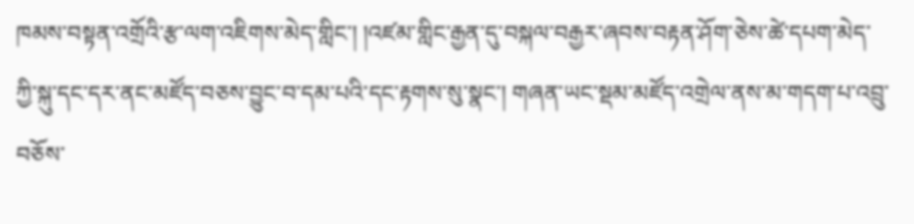ཁམས་བསྟན་འགྲོའི་རྩ་ལག་འཇིགས་མེད་གླིང་། །འཛམ་གླིང་རྒྱན་དུ་བསྐལ་བརྒྱར་ཞབས་བརྟན་ཤོག་ཅེས་ཚེ་དཔག་མེད་ཀྱི་སྐུ་དང་དར་ནང་མཛོད་བཅས་བྱུང་བ་དམ་པའི་དང་རྟགས་སུ་སྣང་། གཞན་ཡང་སྡམ་མཛོད་འགྲེལ་ནས་མ་གདག་པ་འབྲུ་བཅོས་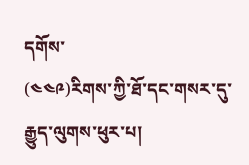དགོས་
(༤༤༩)རིགས་ཀྱི་ཐོ་དང་གསར་དུ་རྒྱུད་ལུགས་ཕུར་པ།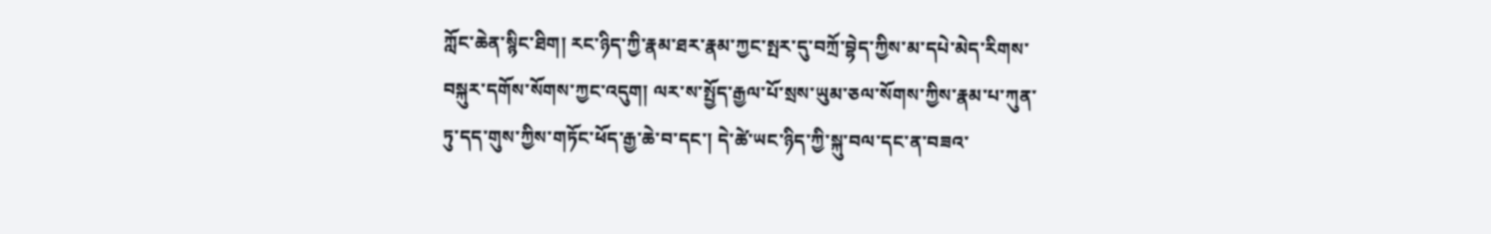ཀློང་ཆེན་སྙིང་ཐིག། རང་ཉིད་ཀྱི་རྣམ་ཐར་རྣམ་ཀྱང་སྤར་དུ་བཀྲོ་བྷེད་ཀྱིས་མ་དཔེ་མེད་རིགས་བསྐུར་དགོས་སོགས་ཀྱང་འདུག། ལར་ས་སྤྱོད་རྒྱལ་པོ་སྲས་ཡུམ་ཅལ་སོགས་ཀྱིས་རྣམ་པ་ཀུན་ཏུ་དད་གུས་ཀྱིས་གཏོང་ཕོད་རྒྱ་ཆེ་བ་དང་། དེ་ཚེ་ཡང་ཉིད་ཀྱི་སྐུ་བལ་དང་ན་བཟའ་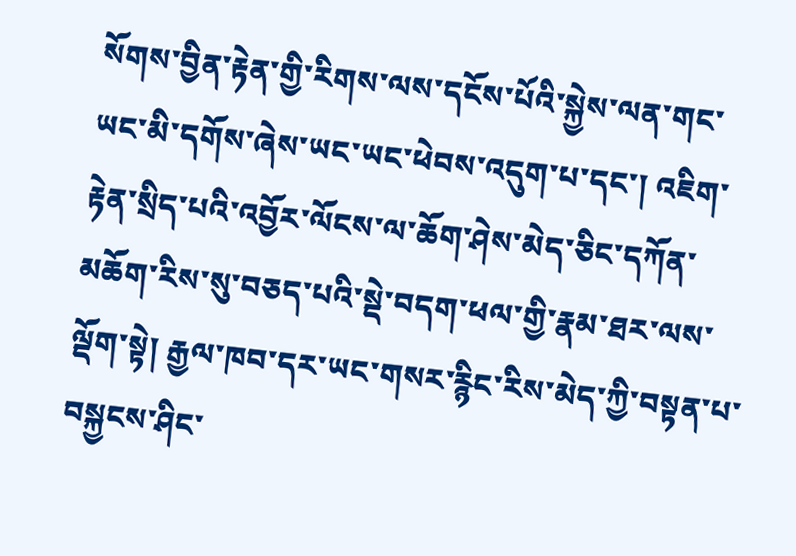སོགས་བྱིན་རྟེན་གྱི་རིགས་ལས་དངོས་པོའི་སྐྱེས་ལན་གང་ཡང་མི་དགོས་ཞེས་ཡང་ཡང་ཕེབས་འདུག་པ་དང་། འཇིག་རྟེན་སྲིད་པའི་འབྱོར་ལོངས་ལ་ཆོག་ཤེས་མེད་ཅིང་དཀོན་མཆོག་རིས་སུ་བཅད་པའི་སྡེ་བདག་ཕལ་གྱི་རྣམ་ཐར་ལས་ལྡོག་སྟེ། རྒྱལ་ཁབ་དར་ཡང་གསར་རྙིང་རིས་མེད་ཀྱི་བསྟན་པ་བསྐྱངས་ཤིང་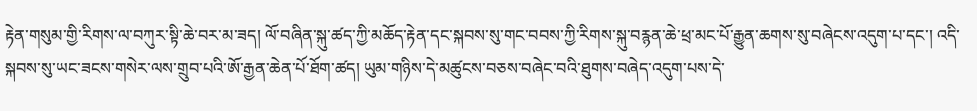རྟེན་གསུམ་གྱི་རིགས་ལ་བཀུར་སྟི་ཆེ་བར་མ་ཟད། ལོ་བཞིན་སྐུ་ཚད་ཀྱི་མཆོད་རྟེན་དང་སྐབས་སུ་གང་བབས་ཀྱི་རིགས་སྐུ་བརྙན་ཆེ་ཕྲ་མང་པོ་རྒྱུན་ཆགས་སུ་བཞེངས་འདུག་པ་དང་། འདི་སྐབས་སུ་ཡང་ཟངས་གསེར་ལས་གྲུབ་པའི་ཨོ་རྒྱན་ཆེན་པོ་ཐོག་ཚད། ཡུམ་གཉིས་དེ་མཚུངས་བཅས་བཞེང་བའི་ཐུགས་བཞེད་འདུག་པས་དེ་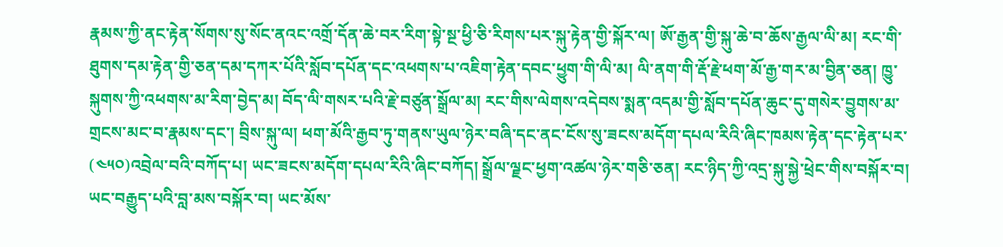རྣམས་ཀྱི་ནང་རྟེན་སོགས་སུ་སོང་ནའང་འགྲོ་དོན་ཆེ་བར་རིག་སྟེ་སྔ་ཕྱི་ཅི་རིགས་པར་སྐུ་རྟེན་གྱི་སྐོར་ལ། ཨོ་རྒྱན་གྱི་སྐུ་ཆེ་བ་ཆོས་རྒྱལ་ལི་མ། རང་གི་ཐུགས་དམ་རྟེན་གྱི་ཅན་དམ་དཀར་པོའི་སློབ་དཔོན་དང་འཕགས་པ་འཇིག་རྟེན་དབང་ཕྱུག་གི་ལི་མ། ལི་ནག་གི་རྡོ་རྗེ་ཕག་མོ་རྒྱ་གར་མ་བྱིན་ཅན། ཁྱུ་སྐུགས་ཀྱི་འཕགས་མ་རིག་བྱེད་མ། བོད་ལི་གསར་པའི་རྗེ་བཙུན་སྒྲོལ་མ། རང་གིས་ལེགས་འདེབས་སྨན་འདམ་གྱི་སློབ་དཔོན་ཆུང་དུ་གསེར་བྱུགས་མ་གྲངས་མང་བ་རྣམས་དང་། བྲིས་སྐུ་ལ། ཕག་མོའི་རྒྱབ་ཏུ་གནས་ཡུལ་ཉེར་བཞི་དང་ནང་ངོས་སུ་ཟངས་མདོག་དཔལ་རིའི་ཞིང་ཁམས་རྟེན་དང་རྟེན་པར་
(༤༥༠)འབྲེལ་བའི་བཀོད་པ། ཡང་ཟངས་མདོག་དཔལ་རིའི་ཞིང་བཀོད། སྒྲོལ་ལྗང་ཕྱག་འཚལ་ཉེར་གཅི་ཅན། རང་ཉིད་ཀྱི་འདྲ་སྐུ་སྐྱེ་ཕྲེང་གིས་བསྐོར་བ། ཡང་བརྒྱུད་པའི་བླ་མས་བསྐོར་བ། ཡང་མོས་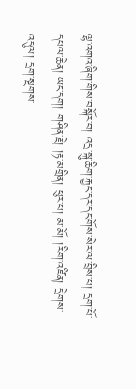ལྷ་འགའ་ཞིག་གིས་བསྐོར་བ། འདྲ་སྐུ་ཆིག་རྐྱང་དར་དང་གོས་སེར་ལ་བྲིས་པ། དྲག་པོ་དཔལ་ཆེན། ཡང་དག། གཤིན་རྗེ། །རྟ་མགྲིན། ཕུར་པ། མ་མོ། །རིག་འཛིན། དྲེགས་འདུལ། དྲག་སྔགས་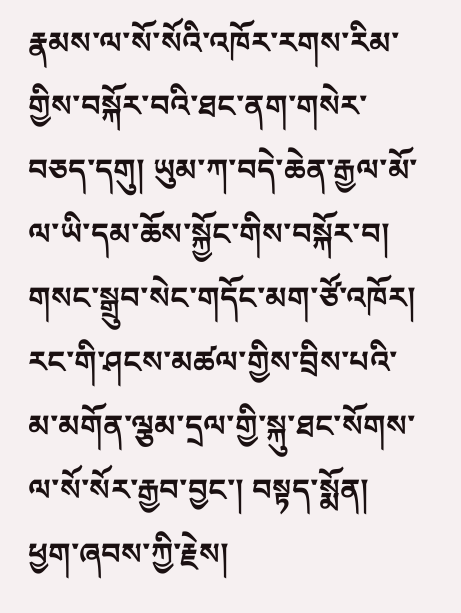རྣམས་ལ་སོ་སོའི་འཁོར་རགས་རིམ་གྱིས་བསྐོར་བའི་ཐང་ནག་གསེར་བཅད་དགུ། ཡུམ་ཀ་བདེ་ཆེན་རྒྱལ་མོ་ལ་ཡི་དམ་ཆོས་སྐྱོང་གིས་བསྐོར་བ། གསང་སྒྲུབ་སེང་གདོང་མག་ཙོ་འཁོར། རང་གི་ཤངས་མཚལ་གྱིས་བྲིས་པའི་མ་མགོན་ལྕམ་དྲལ་གྱི་སྐུ་ཐང་སོགས་ལ་སོ་སོར་རྒྱབ་བྱང་། བསྟད་སྨོན། ཕྱག་ཞབས་ཀྱི་རྗེས།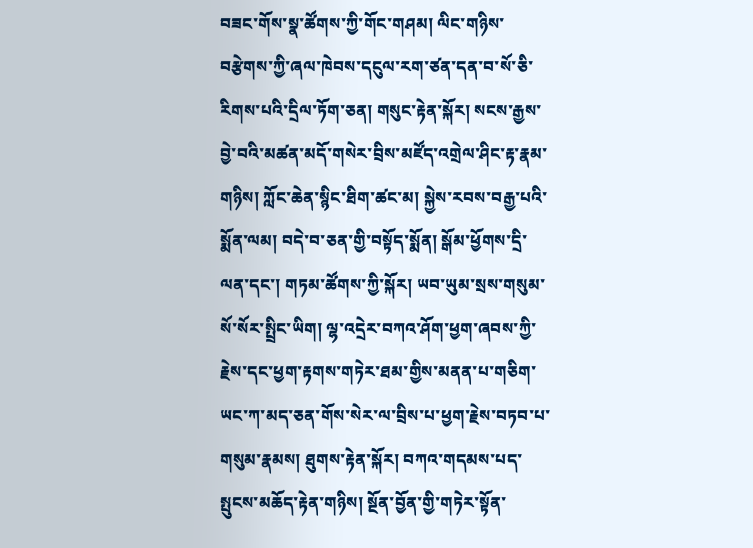བཟང་གོས་སྣ་ཚོགས་ཀྱི་གོང་གཤམ། ལིང་གཉིས་བརྩེགས་ཀྱི་ཞལ་ཁེབས་དངུལ་རག་ཙན་དན་བ་སོ་ཅི་རིགས་པའི་དྲིལ་ཏོག་ཅན། གསུང་རྟེན་སྐོར། སངས་རྒྱས་བྱེ་བའི་མཚན་མདོ་གསེར་བྲིས་མཛོད་འགྲེལ་ཤིང་རྟ་རྣམ་གཉིས། ཀློང་ཆེན་སྙིང་ཐིག་ཚང་མ། སྐྱེས་རབས་བརྒྱ་པའི་སྨོན་ལམ། བདེ་བ་ཅན་གྱི་བསྟོད་སྨོན། སྒོམ་ཕྱོགས་དྲི་ལན་དང་། གཏམ་ཚོགས་ཀྱི་སྐོར། ཡབ་ཡུམ་སྲས་གསུམ་སོ་སོར་སྤྲིང་ཡིག། ལྷ་འདྲེར་བཀའ་ཤོག་ཕྱག་ཞབས་ཀྱི་རྗེས་དང་ཕྱག་རྟགས་གཏེར་ཐམ་གྱིས་མནན་པ་གཅིག་ཡང་ཀ་མད་ཅན་གོས་སེར་ལ་བྲིས་པ་ཕྱག་རྗེས་བཏབ་པ་གསུམ་རྣམས། ཐུགས་རྟེན་སྐོར། བཀའ་གདམས་པད་སྤུངས་མཆོད་རྟེན་གཉིས། སྔོན་བྱོན་གྱི་གཏེར་སྟོན་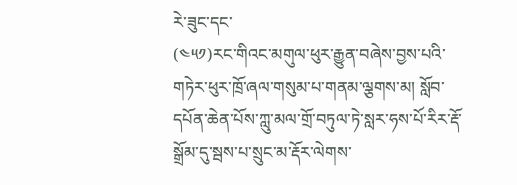རེ་ཟུང་དང་
(༤༥༡)རང་གིའང་མགུལ་ཕུར་རྒྱུན་བཞེས་བྱས་པའི་གཏེར་ཕུར་ཁྲོ་ཞལ་གསུམ་པ་གནམ་ལྕགས་མ། སློབ་དཔོན་ཆེན་པོས་ཀླུ་མལ་གྲོ་བཏུལ་ཏེ་སླར་ཧས་པོ་རིར་རྡོ་སྒྲོམ་དུ་སྦས་པ་སྲུང་མ་རྡོར་ལེགས་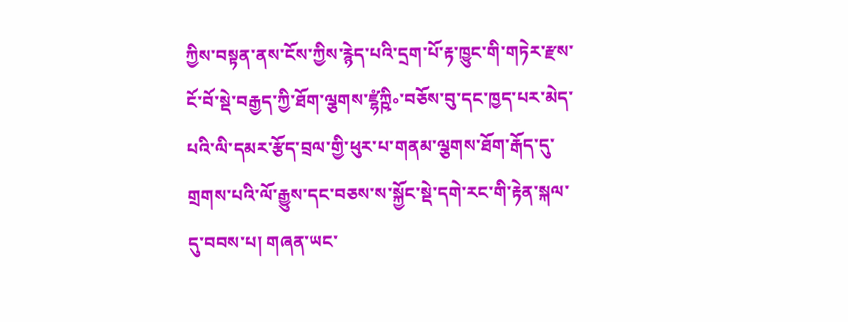ཀྱིས་བསྟན་ནས་ངོས་ཀྱིས་རྙེད་པའི་དྲག་པོ་རྟ་ཁྱུང་གི་གཏེར་རྫས་ངོ་བོ་སྡེ་བརྒྱད་ཀྱི་ཐོག་ལྕགས་ཛྷཾཀྵི༚་བཅོས་བུ་དང་ཁྱད་པར་མེད་པའི་ལི་དམར་རྩོད་བྲལ་གྱི་ཕུར་པ་གནམ་ལྕགས་ཐོག་རྒོད་དུ་གྲགས་པའི་ལོ་རྒྱུས་དང་བཅས་ས་སྐྱོང་སྡེ་དགེ་རང་གི་རྟེན་སྐལ་དུ་བབས་པ། གཞན་ཡང་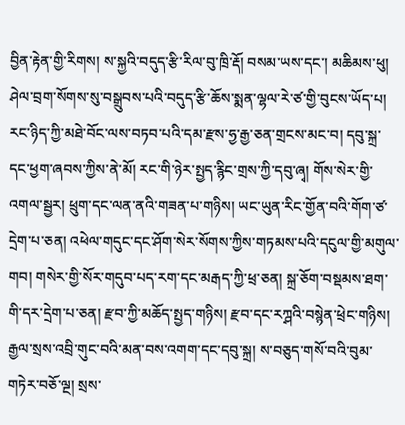བྱིན་རྟེན་གྱི་རིགས། ས་སྐྱའི་བདུད་རྩི་རིལ་བུ་ཁྲི་རྡོ། བསམ་ཡས་དང་། མཆིམས་ཕུ། ཤེལ་བྲག་སོགས་སུ་བསྒྲུབས་པའི་བདུད་རྩི་ཆོས་སྨན་ལྷལ་རེ་ཙ་གྱི་བུངས་ཡོད་པ། རང་ཉིད་ཀྱི་མཐེ་བོང་ལས་བཏབ་པའི་དམ་རྫས་ཧྱ་རྒྱ་ཅན་གྲངས་མང་བ། དབུ་སྐྲ་དང་ཕྱག་ཞབས་ཀྱིས་ནེ་མོ། རང་གི་ཉེར་སྤྱད་རྙིང་གྲས་ཀྱི་དབུ་ཞྭ། གོས་སེར་གྱི་འགལ་སྦྱར། ཕྲུག་དང་ལན་ནའི་གཟན་པ་གཉིས། ཡང་ཡུན་རིང་གྱོན་བའི་གོག་ཙ་དྲེག་པ་ཅན། འཕེལ་གདུང་དང་ཤོག་སེར་སོགས་ཀྱིས་གཏམས་པའི་དངུལ་གྱི་མགུལ་གབ། གསེར་གྱི་སོར་གདུབ་པད་རག་དང་མརྒད་ཀྱི་ཕྲ་ཅན། སྐྲ་ཅོག་བསྡམས་ཐག་གི་དར་དྲེག་པ་ཅན། རྫབ་ཀྱི་མཆོད་སྤྱད་གཉིས། རྫབ་དང་རཀྴའི་བསྙེན་ཕྲེང་གཉིས། རྒྱལ་སྲས་འབྲི་གུང་བའི་མན་བས་འགག་དང་དབུ་སྐྲ། ས་བཅུད་གསོ་བའི་བུམ་གཏེར་བཅོ་ལྔ། སྲས་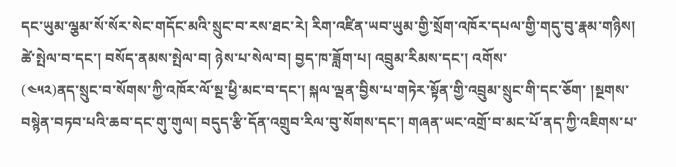དང་ཡུམ་ལྕམ་སོ་སོར་སེང་གདོང་མའི་སྲུང་བ་རས་ཐང་རེ། རིག་འཛིན་ཡབ་ཡུམ་གྱི་སྲོག་འཁོར་དཔལ་གྱི་གདུ་བུ་རྣམ་གཉིས། ཚེ་སྤེལ་བ་དང་། བསོད་ནམས་སྤེལ་བ། ཉེས་པ་སེལ་བ། བྱད་ཁ་ཟློག་པ། འབྲུམ་རིམས་དང་། འགོས་
(༤༥༢)ནད་སྲུང་བ་སོགས་ཀྱི་འཁོར་ལོ་སྔ་ཕྱི་མང་བ་དང་། སྐལ་ལྡན་བྱིས་པ་གཏེར་སྟོན་གྱི་འབྲུམ་སྲུང་གི་དང་ཅོག་ །སྔགས་བསྙེན་བཏབ་པའི་ཆབ་དང་གུ་གུལ། བདུད་རྩི་དོན་འགྲུབ་རིལ་བུ་སོགས་དང་། གཞན་ཡང་འགྲོ་བ་མང་པོ་ནད་ཀྱི་འཇིགས་པ་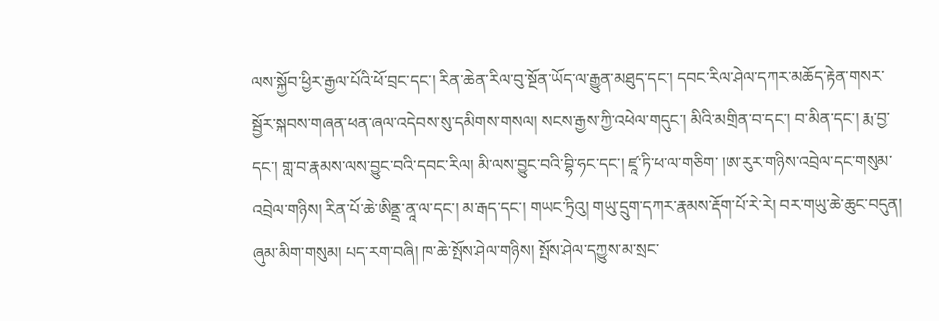ལས་སྐྱོབ་ཕྱིར་རྒྱལ་པོའི་ཕོ་བྲང་དང་། རིན་ཆེན་རིལ་བུ་སྔོན་ཡོད་ལ་རྒྱུན་མཐུད་དང་། དབང་རིལ་ཤེལ་དཀར་མཆོད་རྟེན་གསར་སྦྱོར་སྐབས་གཞན་ཕན་ཞལ་འདེབས་སུ་དམིགས་གསལ། སངས་རྒྱས་ཀྱི་འཕེལ་གདུང་། མིའི་མགྲིན་བ་དང་། བ་མིན་དང་། རྨ་བྱ་དང་། གླ་བ་རྣམས་ལས་བྱུང་བའི་དབང་རིལ། མི་ལས་བྱུང་བའི་བྷི་ཧང་དང་། ཛཱ་ཏི་ཕ་ལ་གཅིག་ །ཨ་རུར་གཉིས་འབྲེལ་དང་གསུམ་འབྲེལ་གཉིས། རིན་པོ་ཆེ་ཨིནྡྲ་ནཱ་ལ་དང་། མ་རྒད་དང་། གཡང་ཏྲིའུ། གཡུ་དྲུག་དཀར་རྣམས་རྡོག་པོ་རེ་རེ། བར་གཡུ་ཆེ་ཆུང་བདུན། ཞུམ་མིག་གསུམ། པད་རག་བཞི། ཁ་ཆེ་སྤོས་ཤེལ་གཉིས། སྤོས་ཤེལ་དཀྱུས་མ་སྲང་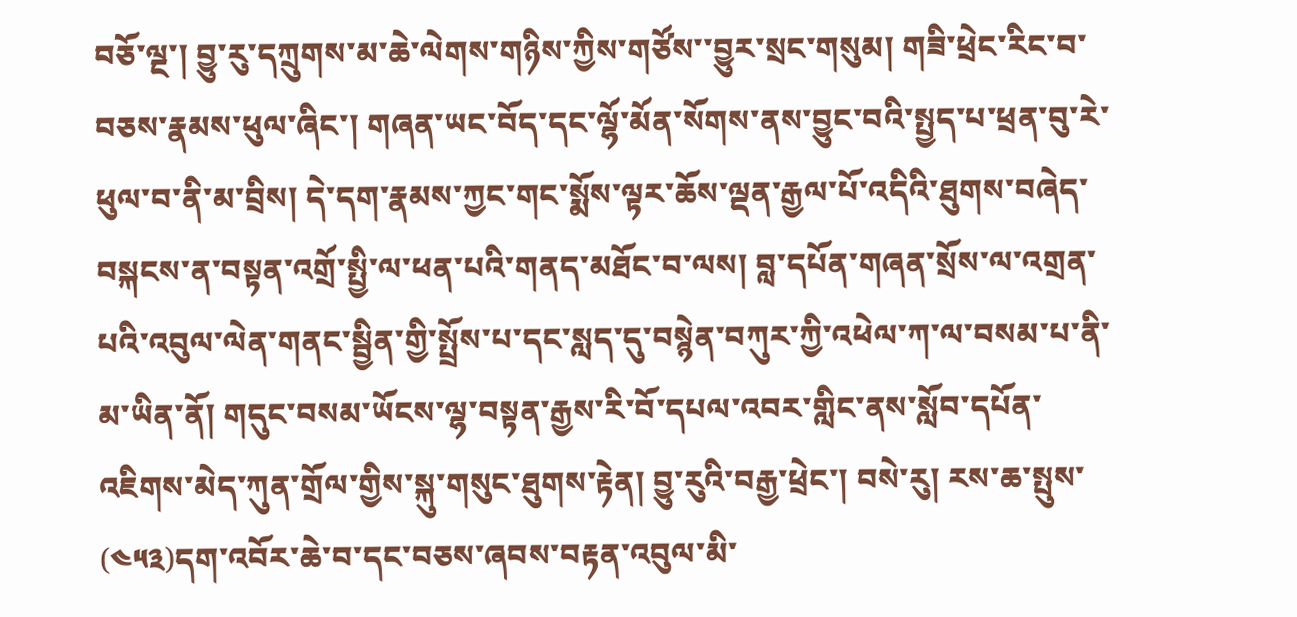བཅོ་ལྔ་། བྱུ་རུ་དཀྲུགས་མ་ཆེ་ལེགས་གཉིས་ཀྱིས་གཙོས་་བྱུར་སྲང་གསུམ། གཟི་ཕྲེང་རིང་བ་བཅས་རྣམས་ཕུལ་ཞིང་། གཞན་ཡང་བོད་དང་ལྷོ་མོན་སོགས་ནས་བྱུང་བའི་སྤྱད་པ་ཕྲན་བུ་རེ་ཕུལ་བ་ནི་མ་བྲིས། དེ་དག་རྣམས་ཀྱང་གང་སྨོས་ལྟར་ཆོས་ལྡན་རྒྱལ་པོ་འདིའི་ཐུགས་བཞེད་བསྐངས་ན་བསྟན་འགྲོ་སྤྱི་ལ་ཕན་པའི་གནད་མཐོང་བ་ལས། བླ་དཔོན་གཞན་སྲོས་ལ་འགྲན་པའི་འབུལ་ལེན་གནང་སྦྱིན་གྱི་སྤྲོས་པ་དང་སླད་དུ་བསྙེན་བཀུར་ཀྱི་འཕེལ་ཀ་ལ་བསམ་པ་ནི་མ་ཡིན་ནོ། གདུང་བསམ་ཡོངས་ལྷ་བསྟན་རྒྱས་རི་བོ་དཔལ་འབར་གླིང་ནས་སློབ་དཔོན་འཇིགས་མེད་ཀུན་གྲོལ་གྱིས་སྐུ་གསུང་ཐུགས་རྟེན། བྱུ་རུའི་བརྒྱ་ཕྲེང་། བསེ་རུ། རས་ཆ་སྤུས་
(༤༥༣)དག་འབོར་ཆེ་བ་དང་བཅས་ཞབས་བརྟན་འབུལ་མི་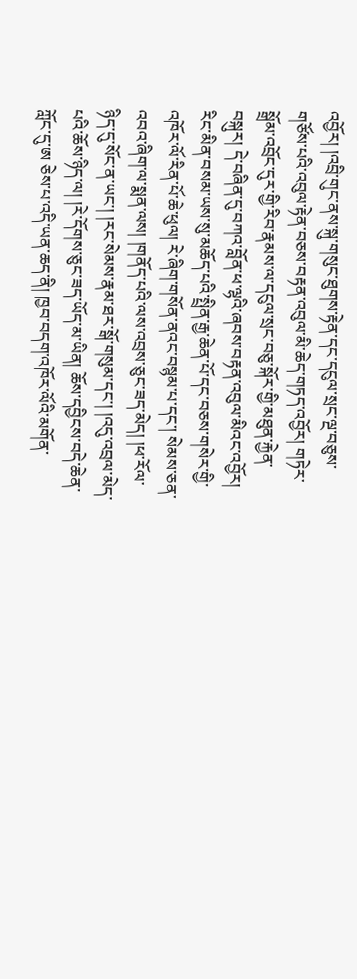འབྱོར། །འབྲི་གུང་ནས་སྐུ་གསུང་ཐུགས་རྟེན་དང་དངུལ་སྲང་ལྔ་བཅུས་གཙོས་པའི་འབུལ་རྟེན་བཅས་བརྟན་འབུལ་མི་ཆེད་གཏད་འབྱོར། གཏེར་སྒྲོམ་འབྲོང་དུར་གྱི་རིབ་རྣམས་ལ་དངུལ་སྲང་བཅུ་སྐོར་གྱི་མཐུན་རྐྱེན་བསྐུར། དེ་བཞིན་དུ་བཀའ་བློན་ཕ་ལྷའི་ཞབས་བརྟན་འབུལ་མིའང་འབྱོར། རིང་མིན་བསམ་ཡས་སུ་མཆོད་པའི་སྤྲིན་རྒྱ་ཆེན་པོ་དང་བཅས་གསེར་གྱི་འཁོར་ལོ་རིན་པོ་ཆེ་ཕུལ། རེ་ཞིག་གསོན་ནའང་བསྙམ་པ་དང་། སེམས་ཅན་འབའ་ཞིག་ལ་སྨན་ལས། །གནོད་པའི་ལས་འབྲས་ཅུང་ཟད་མེད། །ཕ་རོལ་ཉིད་དུ་སོང་ན་ཡང་། །རང་སེམས་རྣམ་ཐར་སྒོ་གསུམ་དང་། །འདུ་འབྲལ་མེད་པའི་ཆོས་ཉིད་ལ། །རེ་དོགས་ཅུང་ཟད་ཡོད་མ་ཡིན། ཆོས་དབྱིངས་བདེ་ཆེན་ཀློང་དུ་ཨ ཅེས་པ་འདི་ཡན་ཆད་ནི། ཁྱབ་བདག་འཁོར་ལོའི་མགོན་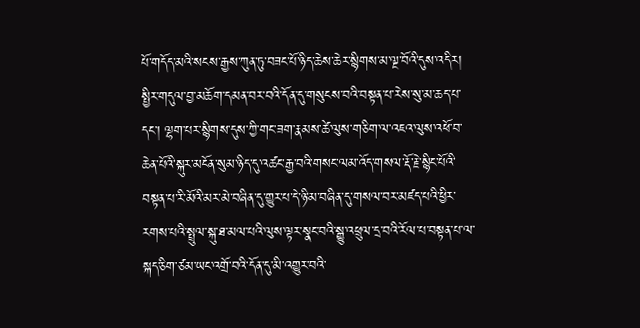པོ་གདོད་མའི་སངས་རྒྱས་ཀུན་ཏུ་བཟང་པོ་ཉིད་ཆེས་ཆེར་སྙིགས་མ་ལྔ་བོའི་དུས་འདིར། སྤྱིར་གདུལ་བྱ་མཆོག་དམན་བར་བའི་དོན་དུ་གསུངས་བའི་བསྟན་པ་རེས་སུ་མ་ཆད་པ་དང་། ལྷག་པར་སྙིགས་དུས་ཀྱི་གང་ཟག་རྣམས་ཚེ་ལུས་གཅིག་ལ་འཇའ་ལུས་འཕོ་བ་ཆེན་པོའི་སྐུར་མངོན་སུམ་ཉིད་དུ་འཚང་རྒྱ་བའི་གསང་ལམ་འོད་གསལ་རྡོ་རྗེ་སྙིང་པོའི་བསྟན་པ་རི་མོའི་མར་མེ་བཞིན་དུ་གྱུར་པ་དེ་ཉི་མ་བཞིན་དུ་གསལ་བར་མཛད་པའི་ཕྱིར་རགས་པའི་སྤྲུལ་སྐུ་ཐ་མལ་པའི་ལུས་ལྟར་སྣང་བའི་སྒྱུ་འཕྲུལ་དྲ་བའི་རོལ་པ་བསྟན་པ་ལ་སྐད་ཅིག་ཙམ་ཡང་འགྲོ་བའི་དོན་དུ་མི་འགྱུར་བའི་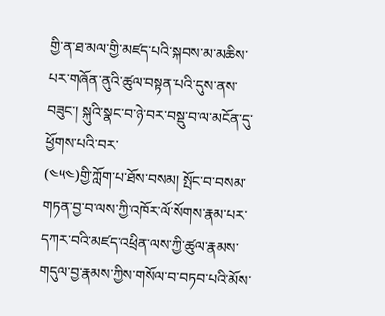གྱི་ན་ཐ་མལ་གྱི་མཛད་པའི་སྐབས་མ་མཆིས་པར་གཞོན་ནུའི་ཚུལ་བསྟན་པའི་དུས་ནས་བཟུང་། སྐུའི་སྣང་བ་ཉེ་བར་བསྡུ་བ་ལ་མངོན་དུ་ཕྱོགས་པའི་བར་
(༤༥༤)གྱི་ཀློག་པ་ཐོས་བསམ། སྤོང་བ་བསམ་གཏན་བྱ་བ་ལས་ཀྱི་འཁོར་ལོ་སོགས་རྣམ་པར་དཀར་བའི་མཛད་འཕྲིན་ལས་ཀྱི་ཚུལ་རྣམས་གདུལ་བྱ་རྣམས་ཀྱིས་གསོལ་བ་བཏབ་པའི་མོས་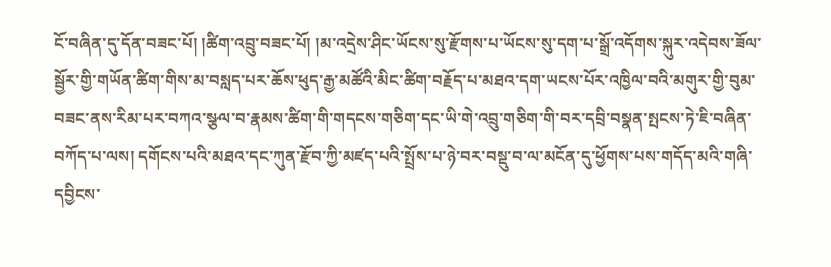ངོ་བཞིན་དུ་དོན་བཟང་པོ། །ཚིག་འབྲུ་བཟང་པོ། །མ་འདྲེས་ཤིང་ཡོངས་སུ་རྫོགས་པ་ཡོངས་སུ་དག་པ་སྒྲོ་འདོགས་སྐུར་འདེབས་ཟོལ་སྦྱོར་གྱི་གཡོན་ཚིག་གིས་མ་བསླད་པར་ཆོས་ཕུད་རྒྱ་མཚོའི་མིང་ཚིག་བརྗོད་པ་མཐའ་དག་ཡངས་པོར་འཁྱིལ་བའི་མགུར་གྱི་བུམ་བཟང་ནས་རིམ་པར་བཀའ་སྩལ་བ་རྣམས་ཚིག་གི་གདངས་གཅིག་དང་ཡི་གེ་འབྲུ་གཅིག་གི་བར་དབྲི་བསྣན་སྤངས་ཏེ་ཇི་བཞིན་བཀོད་པ་ལས། དགོངས་པའི་མཐའ་དང་ཀུན་རྫོབ་ཀྱི་མཛད་པའི་སྤྲོས་པ་ཉེ་བར་བསྡུ་བ་ལ་མངོན་དུ་ཕྱོགས་པས་གདོད་མའི་གཞི་དབྱིངས་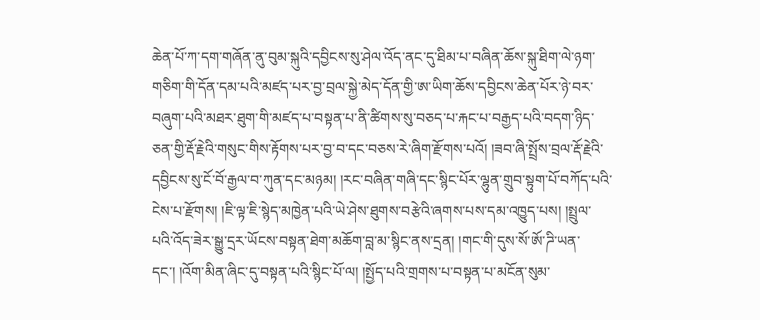ཆེན་པོ་ཀ་དག་གཞོན་ནུ་བུམ་སྐུའི་དབྱིངས་སུ་ཤེལ་འོད་ནང་དུ་ཐིམ་པ་བཞིན་ཆོས་སྐུ་ཐིག་ལེ་ཉག་གཅིག་གི་དོན་དམ་པའི་མཛད་པར་བྱ་བྲལ་སྐྱེ་མེད་དོན་གྱི་ཨ་ཡིག་ཆོས་དབྱིངས་ཆེན་པོར་ཉེ་བར་བཞུག་པའི་མཐར་ཐུག་གི་མཛད་པ་བསྟན་པ་ནི་ཚིགས་སུ་བཅད་པ་རྐང་པ་བརྒྱད་པའི་བདག་ཉིད་ཅན་གྱི་རྡོ་རྗེའི་གསུང་གིས་རྟོགས་པར་བྱ་བ་དང་བཅས་རེ་ཞིག་རྫོགས་པའོ། །ཟབ་ཞི་སྤྲོས་བྲལ་རྡོ་རྗེའི་དབྱིངས་སུ་ངོ་བོ་རྒྱལ་བ་ཀུན་དང་མཉམ། །རང་བཞིན་གཞི་དང་སྙིང་པོར་ལྷུན་གྲུབ་སྟུག་པོ་བཀོད་པའི་ངེས་པ་རྫོགས། །ཇི་ལྟ་ཇི་སྙེད་མཁྱེན་པའི་ཡེ་ཤེས་ཐུགས་བརྩེའི་ཞགས་པས་དམ་འཁྱུད་པས། །སྤྲུལ་པའི་འོད་ཟེར་སྒྱུ་དྲར་ཡོངས་བསྟན་ཐེག་མཆོག་བླ་མ་སྙིང་ནས་དྲན། །གང་གི་དུས་སོ་ཨོ་ཌི་ཡན་དང་། །འོག་མིན་ཞིང་དུ་བསྟན་པའི་སྙིང་པོ་ལ། །སྤྱོད་པའི་གྲགས་པ་བསྟན་པ་མངོན་སུམ་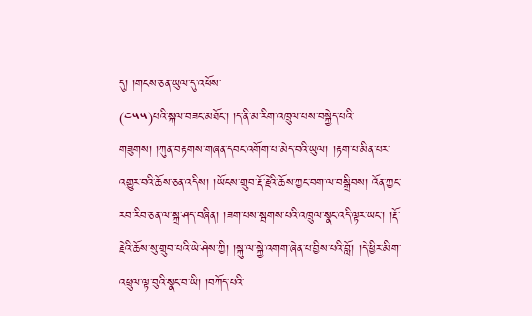དུ། །གངས་ཅན་ཡུལ་དུ་འཕོས་
(༤༥༥)པའི་སྐལ་བཟང་མཐོང་། །ད་ནི་མ་རིག་འཁྲུལ་པས་བསྐྱེད་པའི་གཟུགས། །ཀུན་བརྟགས་གཞན་དབང་འགོག་པ་མེད་བའི་ཡུལ། །རྟག་པ་མིན་པར་འགྱུར་བའི་ཆོས་ཅན་འདིས། །ཡོངས་གྲུབ་རྡོ་རྗེའི་ཆོས་ཀྱང་བག་ལ་བསྒྲིབས། འོན་ཀྱང་རབ་རིབ་ཅན་ལ་སྐྲ་ཤད་བཞིན། །ཟག་པས་སྦགས་པའི་འཁྲུལ་སྣང་འདི་ལྟར་ཡང་། །རྡོ་རྗེའི་ཆོས་སུ་གྲུབ་པའི་ཡེ་ཤེས་ཀྱི། །སྐུ་ལ་སྐྱེ་འགག་ཞེན་པ་བྱིས་པའི་བློ། །དེ་ཕྱིར་མིག་འཕྲུལ་ལྟ་བུའི་སྣང་བ་ཡི། །བཀོད་པའི་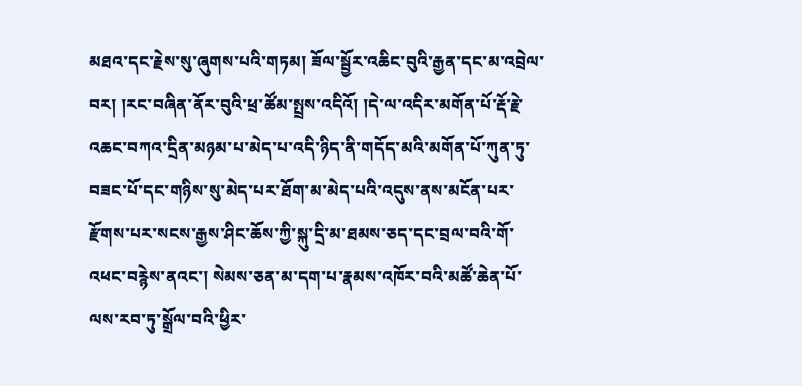མཐའ་དང་རྗེས་སུ་ཞུགས་པའི་གཏམ། ཟོལ་སྦྱོར་འཆིང་བུའི་རྒྱན་དང་མ་འབྲེལ་བར། །རང་བཞིན་ནོར་བུའི་ཕྲ་ཚོམ་སྤྲས་འདིའོ། །དེ་ལ་འདིར་མགོན་པོ་རྡོ་རྗེ་འཆང་བཀའ་དྲིན་མཉམ་པ་མེད་པ་འདི་ཉིད་ནི་གདོད་མའི་མགོན་པོ་ཀུན་ཏུ་བཟང་པོ་དང་གཉིས་སུ་མེད་པར་ཐོག་མ་མེད་པའི་འདུས་ནས་མངོན་པར་རྫོགས་པར་སངས་རྒྱས་ཤིང་ཆོས་ཀྱི་སྐུ་དྲི་མ་ཐམས་ཅད་དང་བྲལ་བའི་གོ་འཕང་བརྙེས་ནའང་། སེམས་ཅན་མ་དག་པ་རྣམས་འཁོར་བའི་མཚོ་ཆེན་པོ་ལས་རབ་ཏུ་སྒྲོལ་བའི་ཕྱིར་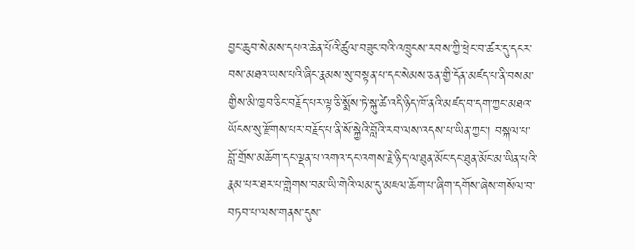བྱང་ཆུབ་སེམས་དཔའ་ཆེན་པོའི་ཚུལ་བཟུང་བའི་འཁྲུངས་རབས་ཀྱི་ཕྲེང་བ་ཚར་དུ་དངར་བས་མཐའ་ཡས་པའི་ཞིང་རྣམས་སུ་བསྟན་པ་དང་སེམས་ཅན་གྱི་དོན་མཛད་པ་ནི་བསམ་གྱིས་མི་ཁྱབ་ཅིང་བརྗོད་པར་ལྟ་ཅི་སྨོས་ཏེ་སྐུ་ཚེ་འདི་ཉིད་ཁོ་ནའི་མཛད་བ་དག་ཀྱང་མཐའ་ཡོངས་སུ་རྫོགས་པར་བརྗོད་པ་ནི་སོ་སྐྱེའི་བློའི་རབ་ལས་འདས་པ་ཡིན་ཀྱང་། བསྐལ་པ་བློ་གྲོས་མཆོག་དང་ལྡན་པ་འགའ་དང་འགས་རྗེ་ཉིད་ལ་ཐུན་མོང་དང་ཐུན་མོང་མ་ཡིན་པའི་རྣམ་པར་ཐར་པ་གླེགས་བམ་ཡི་གེའི་ལམ་དུ་མཇལ་ཆོག་པ་ཞིག་དགོས་ཞེས་གསོལ་བ་བཏབ་པ་ལས་གནས་དུས་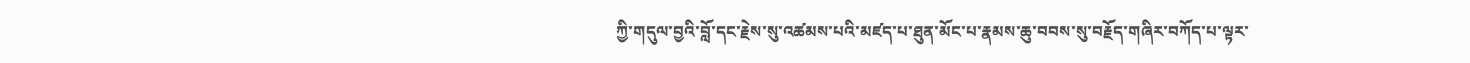ཀྱི་གདུལ་བྱའི་བློ་དང་རྗེས་སུ་འཚམས་པའི་མཛད་པ་ཐུན་མོང་པ་རྣམས་ཆུ་བབས་སུ་བརྗོད་གཞིར་བཀོད་པ་ལྟར་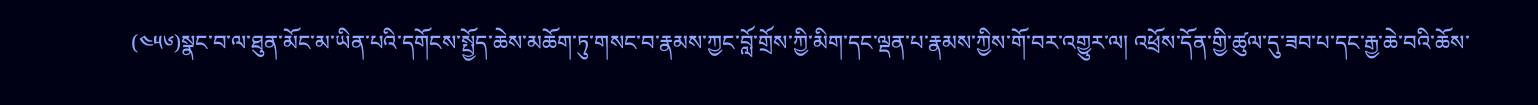(༤༥༦)སྣང་བ་ལ་ཐུན་མོང་མ་ཡིན་པའི་དགོངས་སྤྱོད་ཆེས་མཆོག་ཏུ་གསང་བ་རྣམས་ཀྱང་བློ་གྲོས་ཀྱི་མིག་དང་ལྡན་པ་རྣམས་ཀྱིས་གོ་བར་འགྱུར་ལ། འཕྲོས་དོན་གྱི་ཚུལ་དུ་ཟབ་པ་དང་རྒྱ་ཆེ་བའི་ཆོས་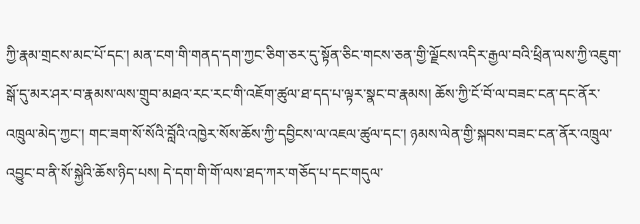ཀྱི་རྣམ་གྲངས་མང་པོ་དང་། མན་ངག་གི་གནད་དག་ཀྱང་ཅིག་ཅར་དུ་སྟོན་ཅིང་གངས་ཅན་གྱི་ལྗོངས་འདིར་རྒྱལ་བའི་ཕྲིན་ལས་ཀྱི་འཇུག་སྒོ་དུ་མར་ཤར་བ་རྣམས་ལས་གྲུབ་མཐའ་རང་རང་གི་འཇོག་ཚུལ་ཐ་དད་པ་ལྟར་སྣང་བ་རྣམས། ཆོས་ཀྱི་ངོ་བོ་ལ་བཟང་ངན་དང་ནོར་འཁྲུལ་མེད་ཀྱང་། གང་ཟག་སོ་སོའི་བློའི་འཁྱེར་སོས་ཆོས་ཀྱི་དབྱིངས་ལ་འཇལ་ཚུལ་དང་། ཉམས་ལེན་གྱི་སྐབས་བཟང་ངན་ནོར་འཁྲུལ་འབྱུང་བ་ནི་སོ་སྐྱེའི་ཆོས་ཉིད་པས། དེ་དག་གི་གོ་ལས་ཐད་ཀར་གཅོད་པ་དང་གདུལ་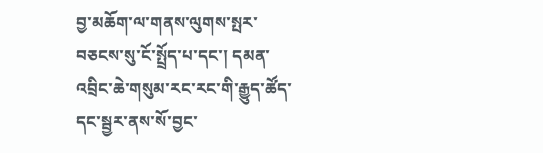བྱ་མཆོག་ལ་གནས་ལུགས་སྤར་བཅངས་སུ་ངོ་སྤྲོད་པ་དང་། དམན་འབྲིང་ཆེ་གསུམ་རང་རང་གི་རྒྱུད་ཚོད་དང་སྦྱར་ནས་སོ་བྱང་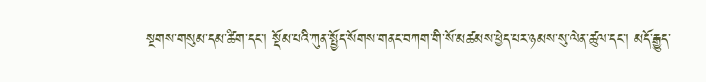སྔགས་གསུམ་དམ་ཚིག་དང་། སྡོམ་པའི་ཀུན་སྤྱོད་སོགས་གནང་བཀག་གི་སོ་མཚམས་ཕྱེད་པར་ཉམས་སུ་ལེན་ཚུལ་དང་། མདོ་རྒྱུད་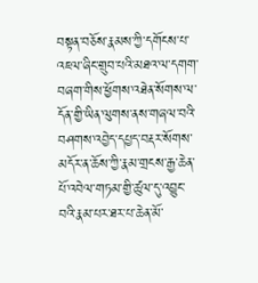བསྟན་བཅོས་རྣམས་ཀྱི་དགོངས་པ་འཇལ་ཞིང་གྲུབ་པའི་མཐའ་ལ་དགག་བཞག་གིས་ཕྱོགས་འཐེན་སོགས་ལ་དོན་གྱི་ཡིན་ལུགས་ནས་གཞལ་བའི་བཤགས་འབྱེད་དཔྱད་བརྡར་སོགས་མདོར་ན་ཆོས་ཀྱི་རྣམ་གྲངས་རྒྱ་ཆེན་པོ་འབེལ་གཏམ་གྱི་ཚུལ་དུ་འབྱུང་བའི་རྣམ་པར་ཐར་པ་ཆེན་མོ་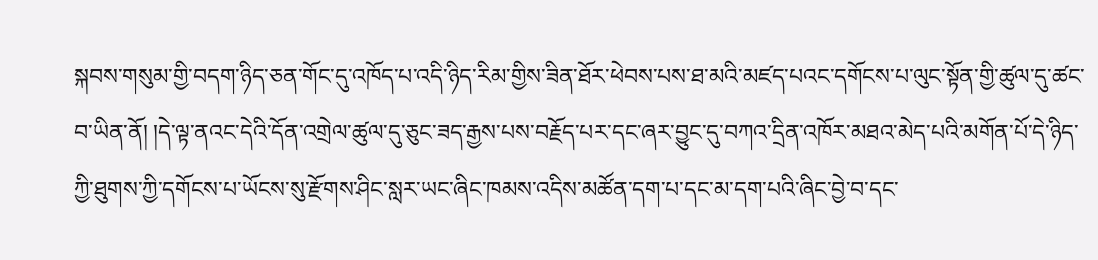སྐབས་གསུམ་གྱི་བདག་ཉིད་ཅན་གོང་དུ་འཁོད་པ་འདི་ཉིད་རིམ་གྱིས་ཟིན་ཐོར་ཕེབས་པས་ཐ་མའི་མཛད་པའང་དགོངས་པ་ལུང་སྟོན་གྱི་ཚུལ་དུ་ཚང་བ་ཡིན་ནོ། །དེ་ལྟ་ནའང་དེའི་དོན་འགྲེལ་ཚུལ་དུ་ཅུང་ཟད་རྒྱས་པས་བརྗོད་པར་དང་ཞར་བྱུང་དུ་བཀའ་དྲིན་འཁོར་མཐའ་མེད་པའི་མགོན་པོ་དེ་ཉིད་ཀྱི་ཐུགས་ཀྱི་དགོངས་པ་ཡོངས་སུ་རྫོགས་ཤིང་སླར་ཡང་ཞིང་ཁམས་འདིས་མཚོན་དག་པ་དང་མ་དག་པའི་ཞིང་བྱེ་བ་དང་